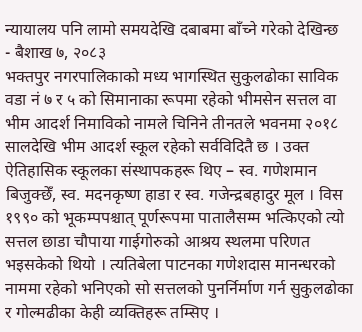न्यायालय पनि लामो समयदेखि दबाबमा बाँच्ने गरेको देखिन्छ
- बैशाख ७, २०८३
भक्तपुर नगरपालिकाको मध्य भागस्थित सुकुलढोका साविक वडा नं ७ र ५ को सिमानाका रूपमा रहेको भीमसेन सत्तल वा भीम आदर्श निमाविको नामले चिनिने तीनतले भवनमा २०१८ सालदेखि भीम आदर्श स्कूल रहेको सर्वविदितै छ । उक्त ऐतिहासिक स्कूलका संस्थापकहरू थिए – स्व. गणेशमान बिजुक्छेँ, स्व. मदनकृष्ण हाडा र स्व. गजेन्द्रबहादुर मूल । विस १९९० को भूकम्पपश्चात् पूर्णरूपमा पातालैसम्म भत्किएको त्यो सत्तल छाडा चौपाया गाईगोरुको आश्रय स्थलमा परिणत भइसकेको थियो । त्यतिबेला पाटनका गणेशदास मानन्धरको नाममा रहेको भनिएको सो सत्तलको पुनर्निर्माण गर्न सुकुलढोका र गोल्मढीका केही व्यक्तिहरू तम्सिए ।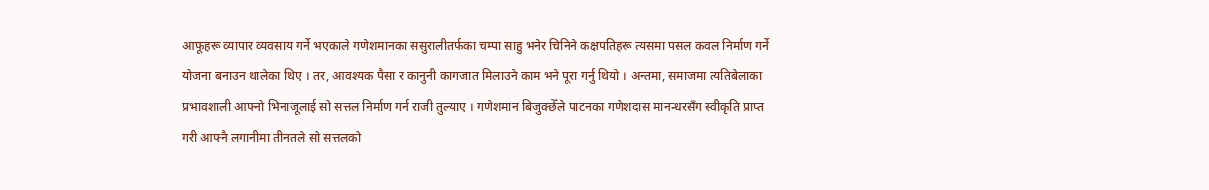आफूहरू व्यापार व्यवसाय गर्ने भएकाले गणेशमानका ससुरालीतर्फका चम्पा साहु भनेर चिनिने कक्षपतिहरू त्यसमा पसल कवल निर्माण गर्ने योजना बनाउन थालेका थिए । तर, आवश्यक पैसा र कानुनी कागजात मिलाउने काम भने पूरा गर्नु थियो । अन्तमा, समाजमा त्यतिबेलाका प्रभावशाली आफ्नो भिनाजूलाई सो सत्तल निर्माण गर्न राजी तुल्याए । गणेशमान बिजुक्छेँले पाटनका गणेशदास मानन्धरसँग स्वीकृति प्राप्त गरी आफ्नै लगानीमा तीनतले सो सत्तलको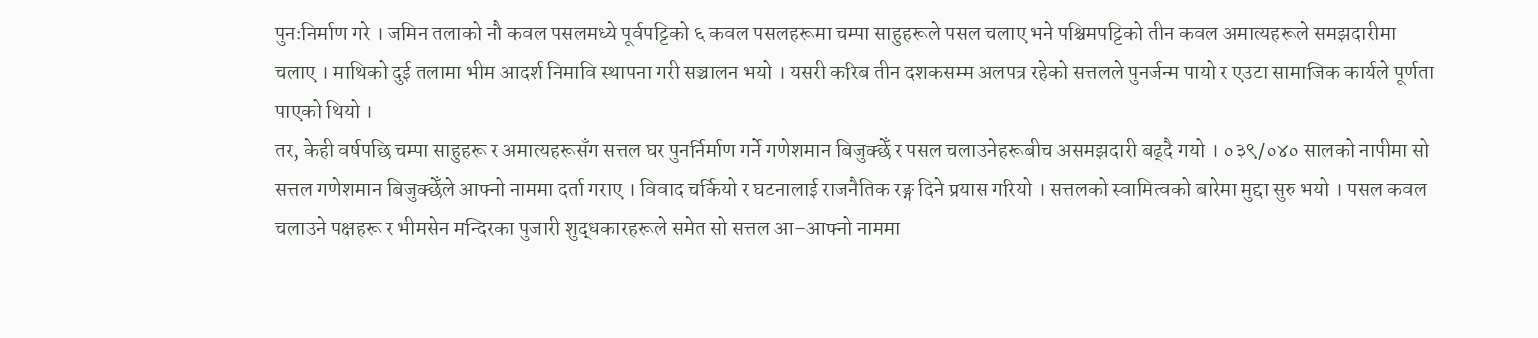पुनःनिर्माण गरे । जमिन तलाको नौ कवल पसलमध्ये पूर्वपट्टिको ६ कवल पसलहरूमा चम्पा साहुहरूले पसल चलाए भने पश्चिमपट्टिको तीन कवल अमात्यहरूले समझदारीमा चलाए । माथिको दुई तलामा भीम आदर्श निमावि स्थापना गरी सञ्चालन भयो । यसरी करिब तीन दशकसम्म अलपत्र रहेको सत्तलले पुनर्जन्म पायो र एउटा सामाजिक कार्यले पूर्णता पाएको थियो ।
तर, केही वर्षपछि चम्पा साहुहरू र अमात्यहरूसँग सत्तल घर पुनर्निर्माण गर्ने गणेशमान बिजुक्छेँ र पसल चलाउनेहरूबीच असमझदारी बढ्दै गयो । ०३९/०४० सालको नापीमा सो सत्तल गणेशमान बिजुक्छेँले आफ्नो नाममा दर्ता गराए । विवाद चर्कियो र घटनालाई राजनैतिक रङ्ग दिने प्रयास गरियो । सत्तलको स्वामित्वको बारेमा मुद्दा सुरु भयो । पसल कवल चलाउने पक्षहरू र भीमसेन मन्दिरका पुजारी शुद्धकारहरूले समेत सो सत्तल आ–आफ्नो नाममा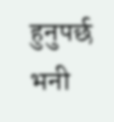हुनुपर्छ भनी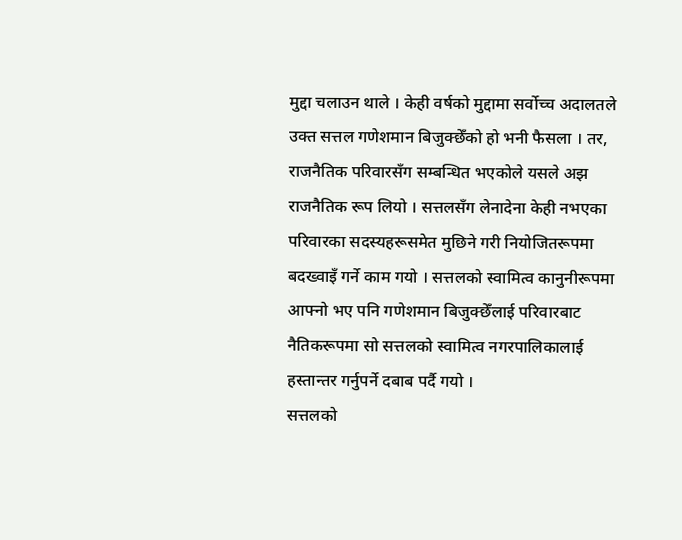मुद्दा चलाउन थाले । केही वर्षको मुद्दामा सर्वोच्च अदालतले उक्त सत्तल गणेशमान बिजुक्छेँको हो भनी फैसला । तर, राजनैतिक परिवारसँग सम्बन्धित भएकोले यसले अझ राजनैतिक रूप लियो । सत्तलसँग लेनादेना केही नभएका परिवारका सदस्यहरूसमेत मुछिने गरी नियोजितरूपमा बदख्वाइँ गर्ने काम गयो । सत्तलको स्वामित्व कानुनीरूपमा आफ्नो भए पनि गणेशमान बिजुक्छेँलाई परिवारबाट नैतिकरूपमा सो सत्तलको स्वामित्व नगरपालिकालाई हस्तान्तर गर्नुपर्ने दबाब पर्दै गयो ।
सत्तलको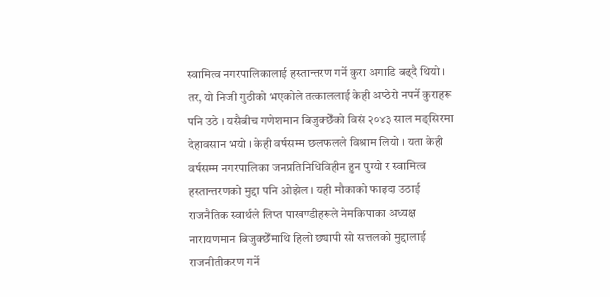स्वामित्व नगरपालिकालाई हस्तान्तरण गर्ने कुरा अगाडि बढ्दै थियो । तर, यो निजी गुठीको भएकोले तत्काललाई केही अप्ठेरो नपर्ने कुराहरू पनि उठे । यसैबीच गणेशमान बिजुक्छेँको विसं २०४३ साल मङ्सिरमा देहावसान भयो । केही वर्षसम्म छलफलले विश्राम लियो । यता केही वर्षसम्म नगरपालिका जनप्रतिनिधिविहीन हुन पुग्यो र स्वामित्व हस्तान्तरणको मुद्दा पनि ओझेल । यही मौकाको फाइदा उठाई राजनैतिक स्वार्थले लिप्त पाखण्डीहरूले नेमकिपाका अध्यक्ष नारायणमान बिजुक्छेँमाथि हिलो छ्यापी सो सत्तलको मुद्दालाई राजनीतीकरण गर्ने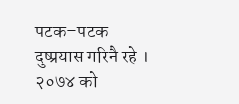पटक–पटक दुष्प्रयास गरिनै रहे । २०७४ को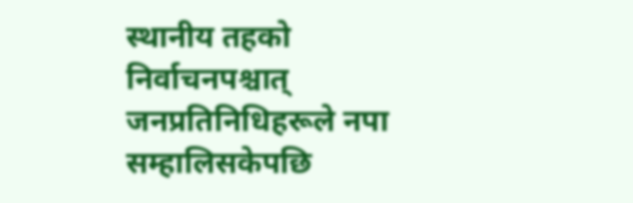स्थानीय तहको निर्वाचनपश्चात् जनप्रतिनिधिहरूले नपा सम्हालिसकेपछि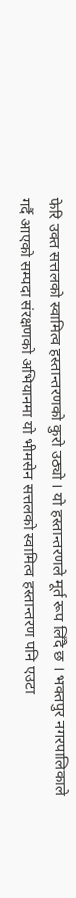फेरि उक्त सत्तलको स्वामित्व हस्तान्तरणको कुरो उठ्यो । यो हस्तान्तरणले मूर्त रूप लिँदै छ । भक्तपुर नगरपालिकाले गर्दै आएको सम्पदा संरक्षणको अभियानमा यो भीमसेन सत्तलको स्वामित्व हस्तान्तरण पनि एउटा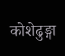कोशेढुङ्गा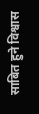साबित हुने विश्वास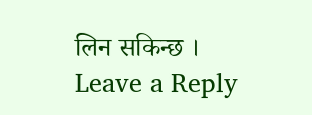लिन सकिन्छ ।
Leave a Reply